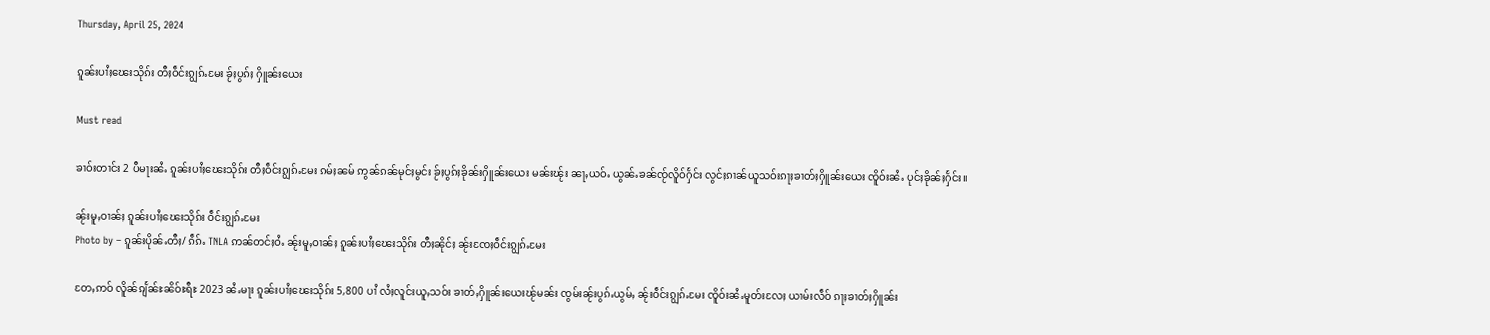Thursday, April 25, 2024

ၵူၼ်းပၢႆႈၽေးသိုၵ်း တီႈဝဵင်းၵျွၵ်ႉမႄး ၶႂ်ႈပွၵ်ႈ ႁိူၼ်းယေး

Must read

ၶၢဝ်းတၢင်း 2 ပီမႃးၼႆႉ ၵူၼ်းပၢႆႈၽေးသိုၵ်း တီႈဝဵင်းၵျွၵ်ႉမႄး ၵမ်ႈၼမ် ဢွၼ်ၵၼ်မုင်ႈမွင်း ၶႂ်ႈပွၵ်ႈၶိုၼ်းႁိူၼ်းယေး မၼ်းၽႂ်း ၼႃႇယဝ်ႉ ယွၼ်ႉၶၼ်ၸႂ်လိူဝ်ႁႅင်း လွင်ႈၵၢၼ်ယူသဝ်းၵႃႈၶၢတ်ႈႁိူၼ်းယေး ၸိူဝ်းၼႆႉ ပုင်ႈၶိုၼ်ႈႁႅင်း။

ၼႂ်းမူႇဝၢၼ်ႈ ၵူၼ်းပၢႆႈၽေးသိုၵ်း ဝဵင်းၵျွၵ်ႉမႄး
Photo by – ၵူၼ်းပိုၼ်ႉတီႈ/ ၵဵၵ်ႉ TNLA ဢၼ်တင်ႈဝႆႉ ၼႂ်းမူႇဝၢၼ်ႈ ၵူၼ်းပၢႆႈၽေးသိုၵ်း တီႈၼိုင်ႈ ၼႂ်းၸႄႈဝဵင်းၵျွၵ်ႉမႄး

တႄႇဢဝ် လိူၼ်ၵျႅၼ်ႊၼိဝ်ႊရီႊ 2023 ၼႆႉမႃး ၵူၼ်းပၢႆႈၽေးသိုၵ်း 5,800 ပၢႆ လႆႈလူင်းယူႇသဝ်း ၶၢတ်ႇႁိူၼ်းယေးၽႂ်မၼ်း ၸွမ်းၼႂ်းပွၵ်ႉယွမ်ႇ ၼႂ်းဝဵင်းၵျွၵ်ႉမႄး ၸိူဝ်းၼႆႉမူတ်းလႄႈ ယၢမ်းလဵဝ် ၵႃႈၶၢတ်ႈႁိူၼ်း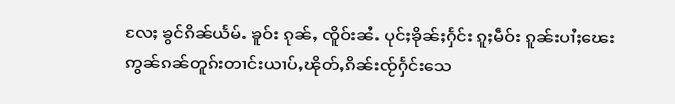လႄႈ ၶွင်ၵိၼ်ယႅမ်ႉ ၶူဝ်း ၵုၼ်ႇ ၸိူဝ်းၼႆႉ ပုင်ႈၶိုၼ်ႈႁႅင်း ၵူႈမဵဝ်း ၵူၼ်းပၢႆႈၽေး ဢွၼ်ၵၼ်တူၵ်းတၢင်းယၢပ်ႇၽိုတ်ႇၵိၼ်းၸႂ်ႁႅင်းသေ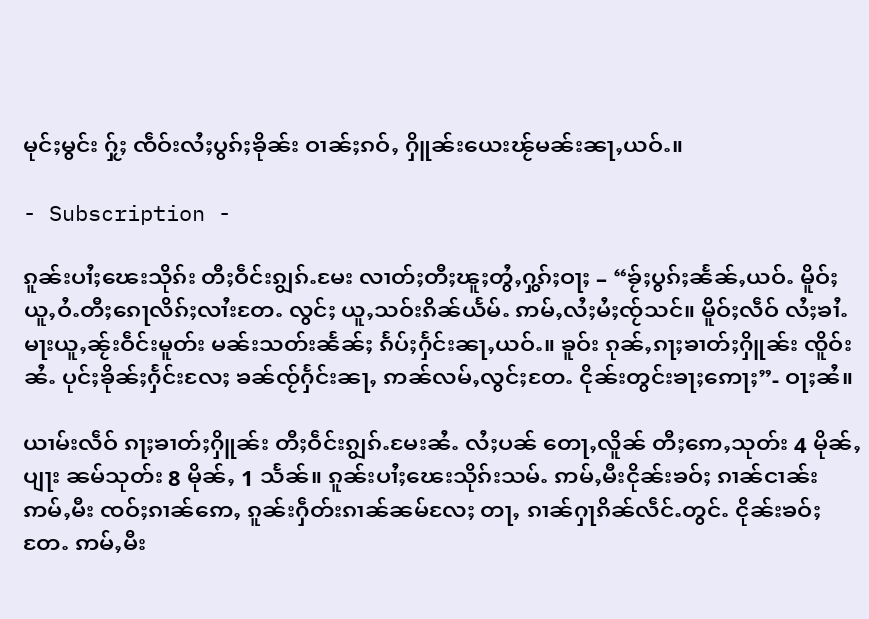မုင်ႈမွင်း ႁႂ်ႈ ၸဵဝ်းလႆႈပွၵ်ႈၶိုၼ်း ဝၢၼ်ႈၵဝ်ႇ ႁိူၼ်းယေးၽႂ်မၼ်းၼႃႇယဝ်ႉ။

- Subscription -

ၵူၼ်းပၢႆႈၽေးသိုၵ်း တီႈဝဵင်းၵျွၵ်ႉမႄး လၢတ်ႈတီႈၽူႈတွႆႇႁွၵ်ႈဝႃႈ – “ၶႂ်ႈပွၵ်ႈၼႅၼ်ႇယဝ်ႉ မိူဝ်ႈယူႇဝႆႉတီႈၵေႃလိၵ်ႈလၢႆးတႄႉ လွင်ႈ ယူႇသဝ်းၵိၼ်ယႅမ်ႉ ဢမ်ႇလႆႈမႆႈၸႂ်သင်။ မိူဝ်ႈလဵဝ် လႆႈၶၢႆႉမႃးယူႇၼႂ်းဝဵင်းမူတ်း မၼ်းသတ်းၼႅၼ်ႈ ၵႅပ်ႈႁႅင်းၼႃႇယဝ်ႉ။ ၶူဝ်း ၵုၼ်ႇၵႃႈၶၢတ်ႈႁိူၼ်း ၸိူဝ်းၼႆႉ ပုင်ႈၶိုၼ်ႈႁႅင်းလႄႈ ၶၼ်ၸႂ်ႁႅင်းၼႃႇ ဢၼ်လမ်ႇလွင်ႈတႄႉ ငိုၼ်းတွင်းၶႃႈဢေႃႈ”- ဝႃႈၼႆ။

ယၢမ်းလဵဝ် ၵႃႈၶၢတ်ႈႁိူၼ်း တီႈဝဵင်းၵျွၵ်ႉမႄးၼႆႉ လႆႈပၼ် တေႃႇလိူၼ် တီႈဢေႇသုတ်း 4 မိုၼ်ႇပျႃး ၼမ်သုတ်း 8 မိုၼ်ႇ 1 သႅၼ်။ ၵူၼ်းပၢႆႈၽေးသိုၵ်းသမ်ႉ ဢမ်ႇမီးငိုၼ်းၶဝ်ႈ ၵၢၼ်ငၢၼ်းဢမ်ႇမီး ၸဝ်ႈၵၢၼ်ဢေႇ ၵူၼ်းႁဵတ်းၵၢၼ်ၼမ်လႄႈ တႃႇ ၵၢၼ်ႁႃၵိၼ်လဵင်ႉတွင်ႉ ငိုၼ်းၶဝ်ႈတႄႉ ဢမ်ႇမီး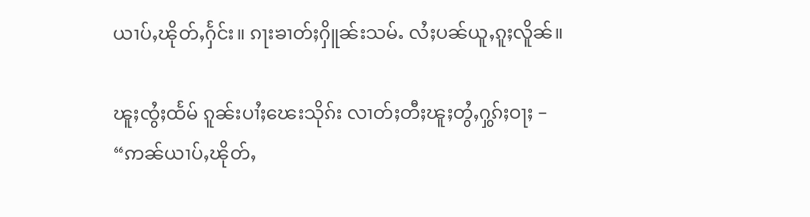ယၢပ်ႇၽိုတ်ႇႁႅင်း။ ၵႃးၶၢတ်ႈႁိူၼ်းသမ်ႉ လႆႈပၼ်ယူႇၵူႈလိူၼ်။

ၽူႈၸွႆႈထႅမ် ၵူၼ်းပၢႆႈၽေးသိုၵ်း လၢတ်ႈတီႈၽူႈတွႆႇႁွၵ်ႈဝႃႈ – “ဢၼ်ယၢပ်ႇၽိုတ်ႇ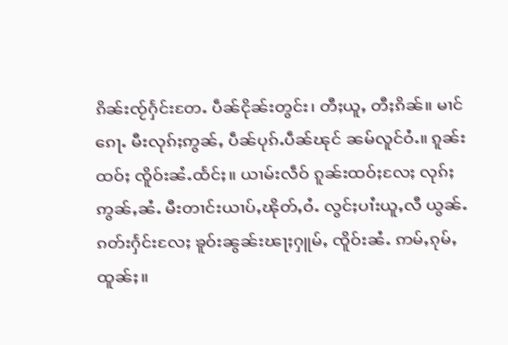ၵိၼ်းၸႂ်ႁႅင်းတႄႉ ပဵၼ်ငိုၼ်းတွင်း၊ တီႈယူႇ တီႈၵိၼ်။ မၢင်ၵေႃႉ မီးလုၵ်ႈဢွၼ်ႇ ပဵၼ်ပုၵ်ႉပဵၼ်ၽုင် ၼမ်လူင်ဝႆႉ။ ၵူၼ်းထဝ်ႈ ၸိူဝ်းၼႆႉထႅင်ႈ။ ယၢမ်းလဵဝ် ၵူၼ်းထဝ်ႈလႄႈ လုၵ်ႈဢွၼ်ႇၼႆႉ မီးတၢင်းယၢပ်ႇၽိုတ်ႇဝႆႉ လွင်ႈပၢႆးယူႇလီ ယွၼ်ႉၵတ်းႁႅင်းလႄႈ ၶူဝ်းၼွၼ်းၽႃႈႁူမ်ႇ ၸိူဝ်းၼႆႉ ဢမ်ႇၵုမ်ႇထူၼ်ႈ။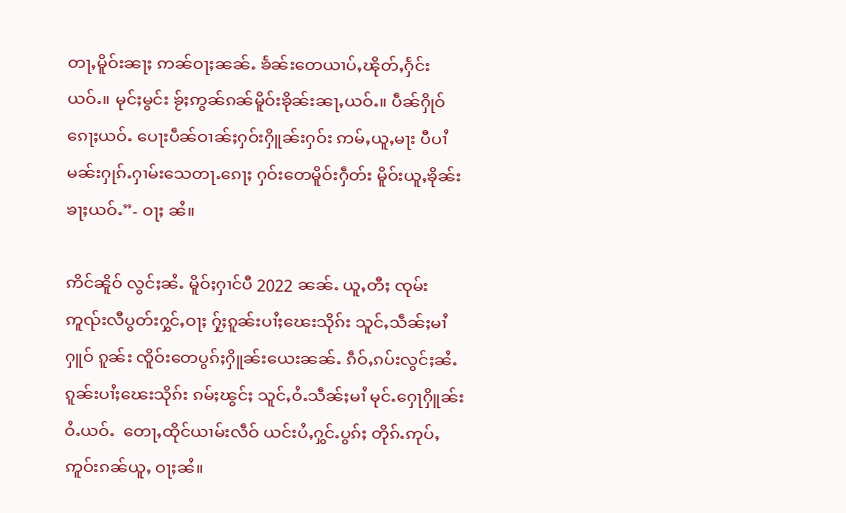တႃႇမိူဝ်းၼႃႈ ဢၼ်ဝႃႈၼၼ်ႉ ၶႅၼ်းတေယၢပ်ႇၽိုတ်ႇႁႅင်းယဝ်ႉ။ မုင်ႈမွင်း ၶႂ်ႈဢွၼ်ၵၼ်မိူဝ်းၶိုၼ်းၼႃႇယဝ်ႉ။ ပဵၼ်ႁိုဝ်ၵေႃႈယဝ်ႉ ပေႃးပဵၼ်ဝၢၼ်ႈႁဝ်းႁိူၼ်းႁဝ်း ဢမ်ႇယူႇမႃး ပီပၢႆ မၼ်းႁုၵ်ႉႁၢမ်းသေတႃႉၵေႃႈ ႁဝ်းတေမိူဝ်းႁဵတ်း မိူဝ်းယူႇၶိုၼ်းၶႃႈယဝ်ႉ”- ဝႃႈ ၼႆ။

ဢိင်ၼိူဝ် လွင်ႈၼႆႉ မိူဝ်ႈႁၢင်ပီ 2022 ၼၼ်ႉ ယူႇတီႈ ၸုမ်းဢူၺ်းလီပွတ်းႁွင်ႇဝႃႈ ႁႂ်ႈၵူၼ်းပၢႆႈၽေးသိုၵ်း သူင်ႇသဵၼ်ႈမၢႆ ႁူဝ် ၵူၼ်း ၸိူဝ်းတေပွၵ်ႈႁိူၼ်းယေးၼၼ်ႉ ၵဵဝ်ႇၵပ်းလွင်ႈၼႆႉ ၵူၼ်းပၢႆႈၽေးသိုၵ်း ၵမ်ႈၽွင်ႈ သူင်ႇဝႆႉသဵၼ်ႈမၢႆ မုင်ႉႁေႃႁိူၼ်းဝႆႉယဝ်ႉ  တေႃႇထိုင်ယၢမ်းလဵဝ် ယင်းပႆႇႁွင်ႉပွၵ်ႈ တိုၵ်ႉဢုပ်ႇဢူဝ်းၵၼ်ယူႇ ဝႃႈၼႆ။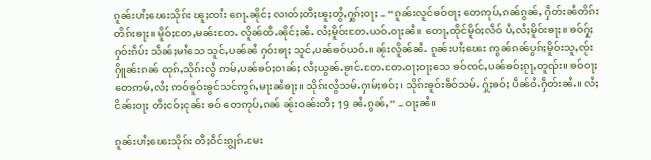ၵူၼ်းပၢႆႈၽေးသိုၵ်း ၽူႈၸၢႆး ၵေႃႉၼိုင်ႈ လၢတ်ႈတီႈၽူႈတွႆႇႁွၵ်ႈဝႃႈ – “ၵူၼ်းလူင်ၶဝ်ဝႃႈ တေဢုပ်ႇၵၼ်ၵွၼ်ႇ ႁဵတ်းၼႆတိၵ်း တိၵ်းၶႃႈ။ မိူဝ်ႈတႄႇမၼ်းတႄႉ လိူၼ်ထီႉၼိုင်ႈၼႆႉ လႆႈမိူဝ်းတႄႉယဝ်ႉဝႃႈၼႆ။ တေႃႇထိုင်မိူဝ်ႈလဵဝ် ပႆႇလႆႈမိူဝ်းၶႃႈ။ ၶဝ်ႁႂ်ႈႁဝ်းၵဵပ်း သဵၼ်ႈမၢႆသေ သူင်ႇပၼ်ၼႆ ႁဝ်းၶႃႈ သူင်ႇပၼ်ၶဝ်ယဝ်ႉ။ ၼႂ်းလိူၼ်ၼႆႉ ၵူၼ်းပၢႆႈၽေး ဢွၼ်ၵၼ်ပွၵ်ႈမိူဝ်းသူႇၸႂ်းႁိူၼ်းၵၼ် ထုၵ်ႇသိုၵ်းလွႆ ဢမ်ႇပၼ်ၶဝ်ႈဝၢၼ်ႈ လႆႈယွၼ်ႉၶႂၢင်ႉတႄႉတႄႉဝႃႈဝႃႈသေ ၶဝ်ၸင်ႇပၼ်ၶဝ်ႈၵႂႃႇတူၺ်း။ ၶဝ်ဝႃႈ တေဢမ်ႇလႆႈ ဢဝ်ၶူဝ်းၶွင်သင်ဢွၵ်ႇမႃးၼႆၶႃႈ။ သိုၵ်းလွႆသမ်ႉႁၢမ်ႈၶဝ်ႈ၊ သိုၵ်းၶူဝ်းၶဵဝ်သမ်ႉ ႁႂ်ႈၶဝ်ႈ ပဵၼ်ဝႆႉႁဵတ်းၼႆႉ။ လႆႈငိၼ်းဝႃႈ တီႈငဝ်ႈငုၼ်း ၶဝ် တေဢုပ်ႇၵၼ် ၼႂ်းဝၼ်းတီႈ 19 ၼႆႉၵွၼ်ႇ” – ဝႃႈၼႆ။

ၵူၼ်းပၢႆႈၽေးသိုၵ်း တီႈဝဵင်းၵျွၵ်ႉမႄး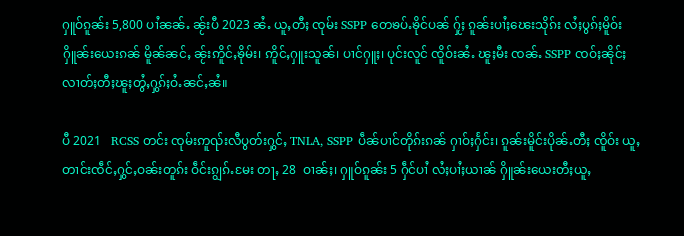ႁူဝ်ၵူၼ်း 5,800 ပၢႆၼၼ်ႉ ၼႂ်းပီ 2023 ၼႆႉ ယူႇတီႈ ၸုမ်း SSPP တေၶပ်ႉၶိုင်ပၼ် ႁႂ်ႈ ၵူၼ်းပၢႆႈၽေးသိုၵ်း လႆႈပွၵ်ႈမိူဝ်းႁိူၼ်းယေးၵၼ် မိူၼ်ၼင်ႇ ၼႂ်းဢိူင်ႇၶိုမ်း၊ ဢိူင်ႇႁူးသူၼ်၊ ပၢင်ႁူႈ၊ ပုင်းလူင် ၸိူဝ်းၼႆႉ ၽူႈမီး ၸၼ်ႉ SSPP ၸဝ်ႈၼိုင်ႈ လၢတ်ႈတီႈၽူႈတွႆႇႁွၵ်ႈဝႆႉၼင်ႇၼႆ။

ပီ 2021   RCSS တင်း ၸုမ်းဢူၺ်းလီပွတ်းႁွင်ႇ TNLA, SSPP ပဵၼ်ပၢင်တိုၵ်းၵၼ် ႁၢဝ်ႈႁႅင်း၊ ၵူၼ်းမိူင်းပိုၼ်ႉတီႈ ၸိူဝ်း ယူႇတၢင်းၸဵင်ႇႁွင်ႇဝၼ်းတူၵ်း ဝဵင်းၵျွၵ်ႉမႄး တႃႇ 28  ဝၢၼ်ႈ၊ ႁူဝ်ၵူၼ်း 5 ႁဵင်ပၢႆ လႆႈပၢႆႈယၢၼ် ႁိူၼ်းယေးတီႈယူႇ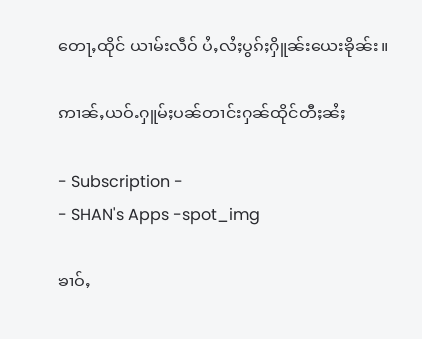တေႃႇထိုင် ယၢမ်းလဵဝ် ပႆႇလႆႈပွၵ်ႈႁိူၼ်းယေးၶိုၼ်း။

ဢၢၼ်ႇယဝ်ႉႁူမ်ႈပၼ်တၢင်းႁၼ်ထိုင်တီႈၼႆႈ

- Subscription -
- SHAN's Apps -spot_img

ၶၢဝ်ႇ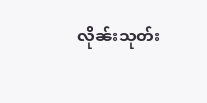လိုၼ်းသုတ်း